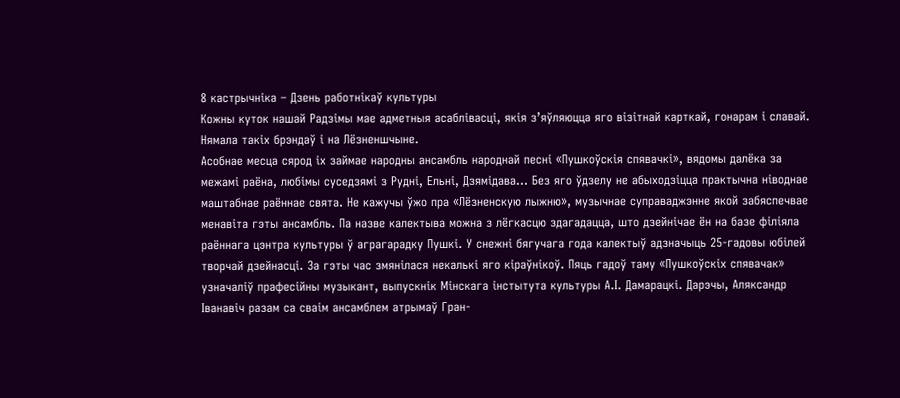8 кастрычніка – Дзень работнікаў культуры
Кожны куток нашай Радзімы мае адметныя асаблівасці, якія з’яўляюцца яго візітнай карткай, гонарам і славай. Нямала такіх брэндаў і на Лёзненшчыне.
Асобнае месца сярод іх займае народны ансамбль народнай песні «Пушкоўскія спявачкі», вядомы далёка за межамі раёна, любімы суседзямі з Рудні, Ельні, Дзямідава… Без яго ўдзелу не абыходзіцца практычна ніводнае маштабнае раённае свята. Не кажучы ўжо пра «Лёзненскую лыжню», музычнае суправаджэнне якой забяспечвае менавіта гэты ансамбль. Па назве калектыва можна з лёгкасцю здагадацца, што дзейнічае ён на базе філіяла раённага цэнтра культуры ў аграгарадку Пушкі. У снежні бягучага года калектыў адзначыць 25-гадовы юбілей творчай дзейнасці. За гэты час змянілася некалькі яго кіраўнікоў. Пяць гадоў таму «Пушкоўскіх спявачак» узначаліў прафесійны музыкант, выпускнік Мінскага інстытута культуры А.І. Дамарацкі. Дарэчы, Аляксандр Іванавіч разам са сваім ансамблем атрымаў Гран-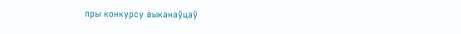пры конкурсу выканаўцаў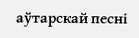аўтарскай песні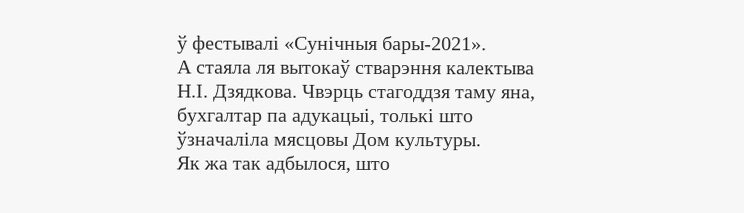ў фестывалі «Сунічныя бары-2021».
А стаяла ля вытокаў стварэння калектыва Н.І. Дзядкова. Чвэрць стагоддзя таму яна, бухгалтар па адукацыі, толькі што ўзначаліла мясцовы Дом культуры.
Як жа так адбылося, што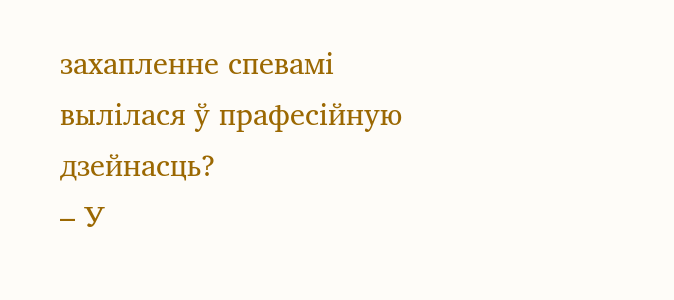захапленне спевамі вылілася ў прафесійную дзейнасць?
– У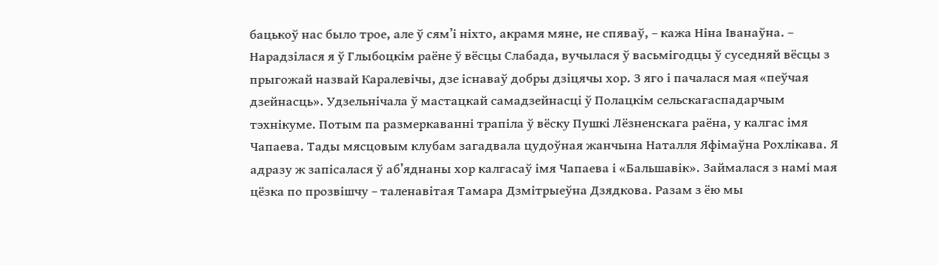бацькоў нас было трое, але ў сям’і ніхто, акрамя мяне, не спяваў, – кажа Ніна Іванаўна. – Нарадзілася я ў Глыбоцкім раёне ў вёсцы Слабада, вучылася ў васьмігодцы ў суседняй вёсцы з прыгожай назвай Каралевічы, дзе існаваў добры дзіцячы хор. З яго і пачалася мая «пеўчая дзейнасць». Удзельнічала ў мастацкай самадзейнасці ў Полацкім сельскагаспадарчым тэхнікуме. Потым па размеркаванні трапіла ў вёску Пушкі Лёзненскага раёна, у калгас імя Чапаева. Тады мясцовым клубам загадвала цудоўная жанчына Наталля Яфімаўна Рохлікава. Я адразу ж запісалася ў аб’яднаны хор калгасаў імя Чапаева і «Бальшавік». Займалася з намі мая цёзка по прозвішчу – таленавітая Тамара Дзмітрыеўна Дзядкова. Разам з ёю мы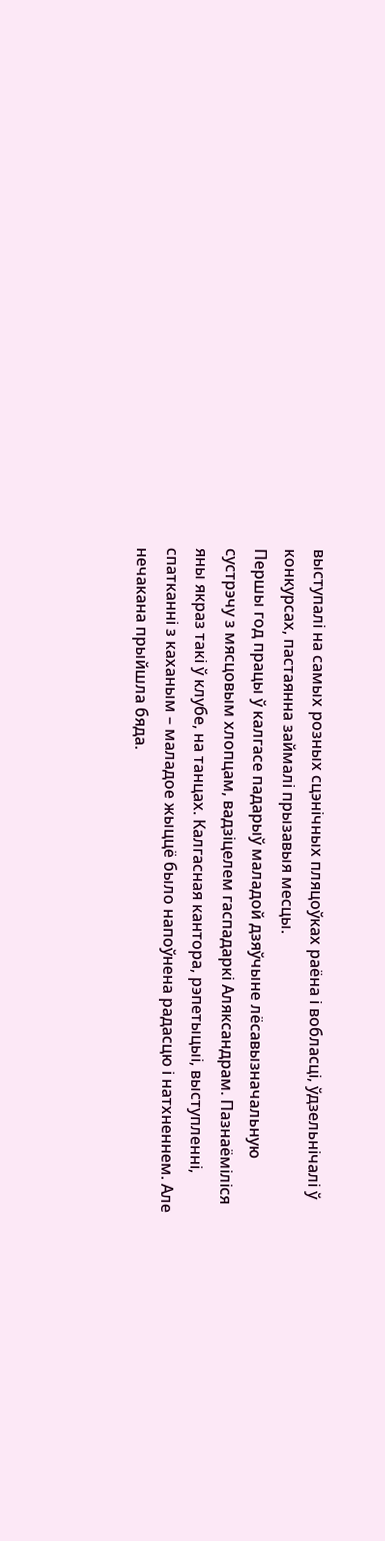выступалі на самых розных сцэнічных пляцоўках раёна і вобласці, ўдзельнічалі ў конкурсах, пастаянна займалі прызавыя месцы.
Першы год працы ў калгасе падарыў маладой дзяўчыне лёсавызначальную сустрэчу з мясцовым хлопцам, вадзіцелем гаспадаркі Аляксандрам. Пазнаёміліся яны якраз такі ў клубе, на танцах. Калгасная кантора, рэпетыцыі, выступленні, спатканні з каханым – маладое жыццё было напоўнена радасцю і натхненнем. Але нечакана прыйшла бяда.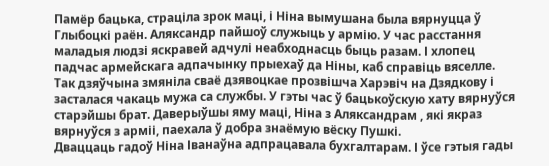Памёр бацька, страціла зрок маці, і Ніна вымушана была вярнуцца ў Глыбоцкі раён. Аляксандр пайшоў служыць у армію. У час расстання маладыя людзі яскравей адчулі неабходнасць быць разам. І хлопец падчас армейскага адпачынку прыехаў да Ніны, каб справіць вяселле. Так дзяўчына змяніла сваё дзявоцкае прозвішча Харэвіч на Дзядкову і засталася чакаць мужа са службы. У гэты час ў бацькоўскую хату вярнуўся старэйшы брат. Даверыўшы яму маці, Ніна з Аляксандрам , які якраз вярнуўся з арміі, паехала ў добра знаёмую вёску Пушкі.
Дваццаць гадоў Ніна Іванаўна адпрацавала бухгалтарам. І ўсе гэтыя гады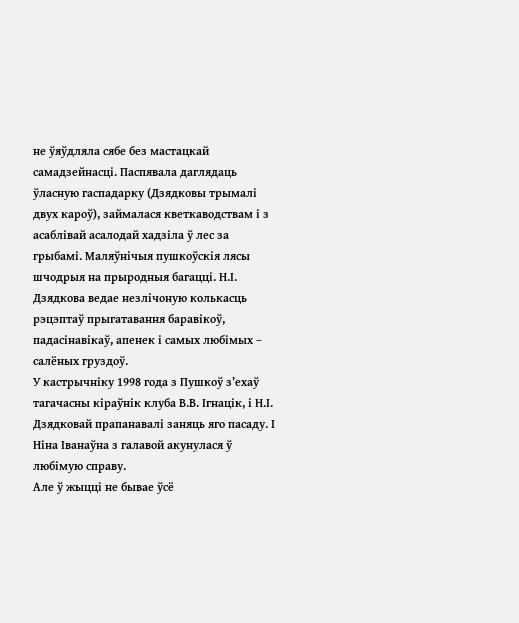не ўяўдляла сябе без мастацкай самадзейнасці. Паспявала даглядаць ўласную гаспадарку (Дзядковы трымалі двух кароў), займалася кветкаводствам і з асаблівай асалодай хадзіла ў лес за грыбамі. Маляўнічыя пушкоўскія лясы шчодрыя на прыродныя багацці. Н.І. Дзядкова ведае незлічоную колькасць рэцэптаў прыгатавання баравікоў, падасінавікаў, апенек і самых любімых – салёных груздоў.
У кастрычніку 1998 года з Пушкоў з’ехаў тагачасны кіраўнік клуба В.В. Ігнацік, і Н.І. Дзядковай прапанавалі заняць яго пасаду. І Ніна Іванаўна з галавой акунулася ў любімую справу.
Але ў жыцці не бывае ўсё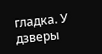гладка. У дзверы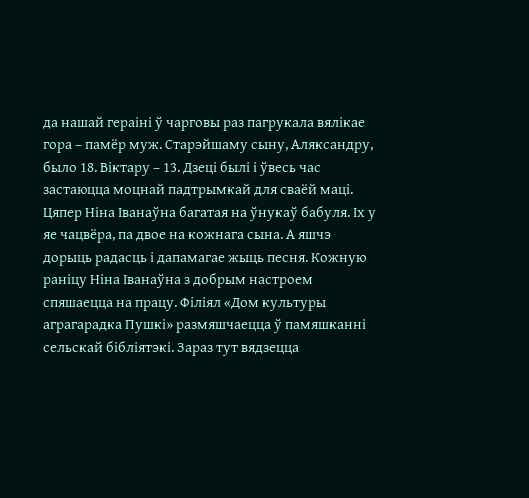да нашай гераіні ў чарговы раз пагрукала вялікае гора – памёр муж. Старэйшаму сыну, Аляксандру, было 18. Віктару – 13. Дзеці былі і ўвесь час застаюцца моцнай падтрымкай для сваёй маці. Цяпер Ніна Іванаўна багатая на ўнукаў бабуля. Іх у яе чацвёра, па двое на кожнага сына. А яшчэ дорыць радасць і дапамагае жыць песня. Кожную раніцу Ніна Іванаўна з добрым настроем спяшаецца на працу. Філіял «Дом культуры аграгарадка Пушкі» размяшчаецца ў памяшканні сельскай бібліятэкі. Зараз тут вядзецца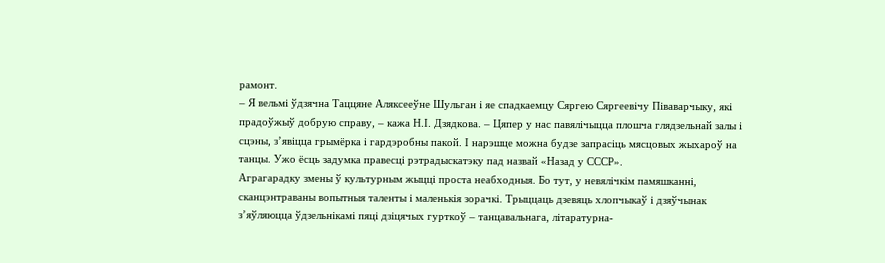рамонт.
– Я вельмі ўдзячна Таццяне Аляксееўне Шульган і яе спадкаемцу Сяргею Сяргеевічу Піваварчыку, які прадоўжыў добрую справу, – кажа Н.І. Дзядкова. – Цяпер у нас павялічыцца плошча глядзельнай залы і сцэны, з’явіцца грымёрка і гардэробны пакой. І нарэшце можна будзе запрасіць мясцовых жыхароў на танцы. Ужо ёсць задумка правесці рэтрадыскатэку пад назвай «Назад у СССР».
Аграгарадку змены ў культурным жыцці проста неабходныя. Бо тут, у невялічкім памяшканні, сканцэнтраваны вопытныя таленты і маленькія зорачкі. Трыццаць дзевяць хлопчыкаў і дзяўчынак з’яўляюцца ўдзельнікамі пяці дзіцячых гурткоў – танцавальнага, літаратурна-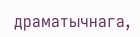драматычнага,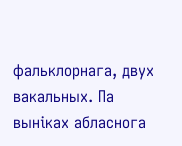фальклорнага, двух вакальных. Па выніках абласнога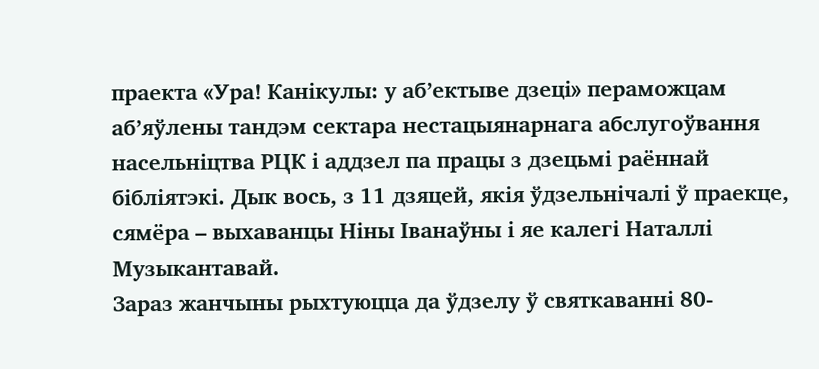праекта «Ура! Канікулы: у аб’ектыве дзеці» пераможцам аб’яўлены тандэм сектара нестацыянарнага абслугоўвання насельніцтва РЦК і аддзел па працы з дзецьмі раённай бібліятэкі. Дык вось, з 11 дзяцей, якія ўдзельнічалі ў праекце, сямёра – выхаванцы Ніны Іванаўны і яе калегі Наталлі Музыкантавай.
Зараз жанчыны рыхтуюцца да ўдзелу ў святкаванні 80-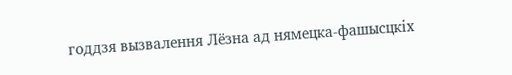годдзя вызвалення Лёзна ад нямецка-фашысцкіх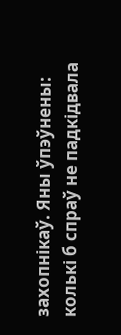захопнікаў. Яны ўпэўнены: колькі б спраў не падкідвала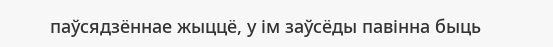паўсядзённае жыццё, у ім заўсёды павінна быць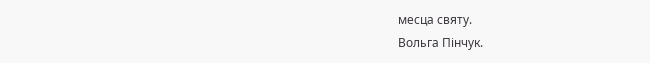месца святу.
Вольга Пінчук.